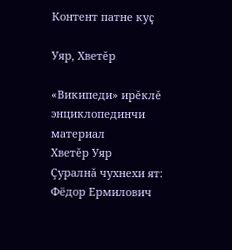Контент патне куҫ

Уяр, Хветĕр

«Википеди» ирĕклĕ энциклопединчи материал
Хветĕр Уяр
Çуралнă чухнехи ят: Фёдор Ермилович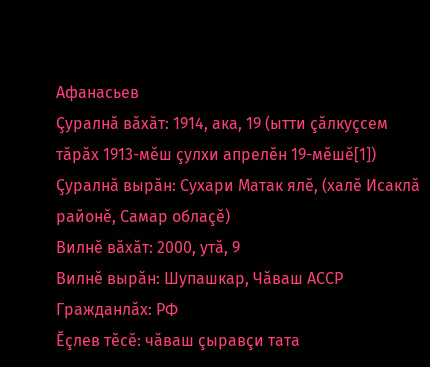Афанасьев
Çуралнă вăхăт: 1914, ака, 19 (ытти çăлкуçсем тăрăх 1913-мĕш çулхи апрелĕн 19-мĕшĕ[1])
Çуралнă вырăн: Сухари Матак ялĕ, (халĕ Исаклă районĕ, Самар облаçĕ)
Вилнĕ вăхăт: 2000, утă, 9
Вилнĕ вырăн: Шупашкар, Чăваш АССР
Гражданлăх: РФ
Ĕçлев тĕсĕ: чăваш çыравçи тата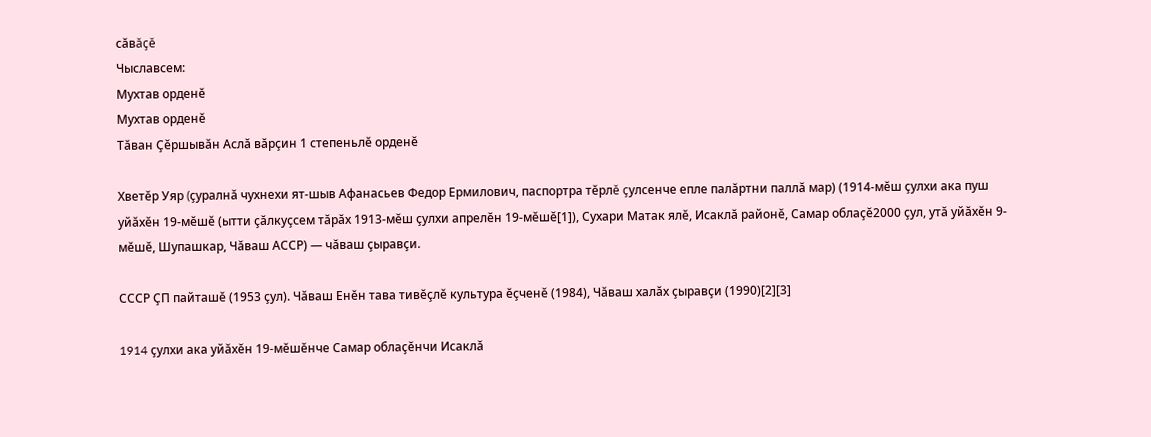сăвăçĕ
Чыславсем:
Мухтав орденĕ
Мухтав орденĕ
Тăван Çĕршывăн Аслă вăрçин 1 степеньлĕ орденĕ

Хветĕр Уяр (çуралнă чухнехи ят-шыв Афанасьев Федор Ермилович, паспортра тĕрлĕ çулсенче епле палăртни паллă мар) (1914-мĕш çулхи ака пуш уйăхĕн 19-мĕшĕ (ытти çăлкуçсем тăрăх 1913-мĕш çулхи апрелĕн 19-мĕшĕ[1]), Сухари Матак ялĕ, Исаклă районĕ, Самар облаçĕ2000 çул, утă уйăхĕн 9-мĕшĕ, Шупашкар, Чăваш АССР) — чăваш çыравçи.

СССР ÇП пайташĕ (1953 çул). Чăваш Енĕн тава тивĕçлĕ культура ĕçченĕ (1984), Чăваш халăх çыравçи (1990)[2][3]

1914 çулхи ака уйăхĕн 19-мĕшĕнче Самар облаçĕнчи Исаклă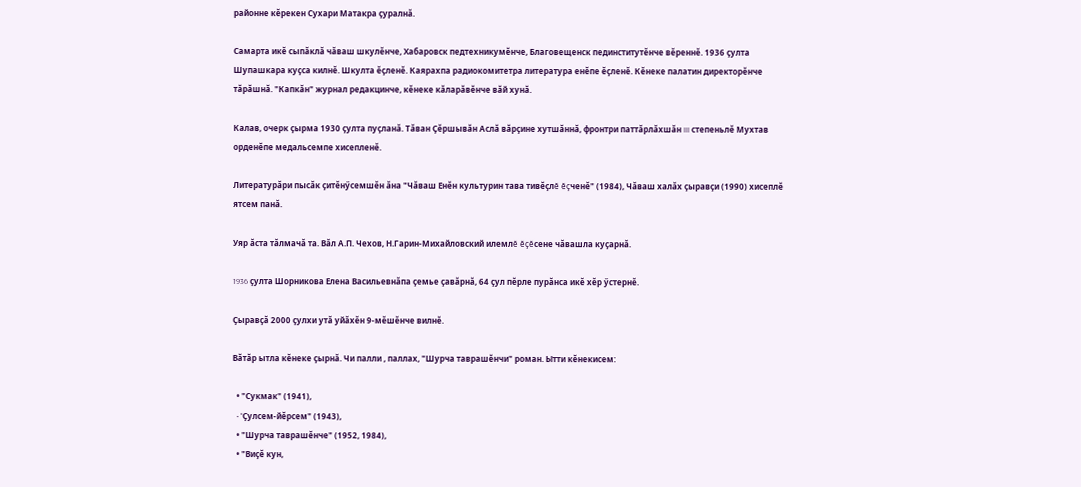районне кĕрекен Сухари Матакра çуралнă.

Самарта икĕ сыпăклă чăваш шкулĕнче, Хабаровск педтехникумĕнче, Благовещенск пединститутĕнче вĕреннĕ. 1936 çулта Шупашкара куçса килнĕ. Шкулта ĕçленĕ. Каярахпа радиокомитетра литература енĕпе ĕçленĕ. Кĕнеке палатин директорĕнче тăрăшнă. "Капкăн" журнал редакцинче, кĕнеке кăларăвĕнче вăй хунă.

Калав, очерк çырма 1930 çулта пуçланă. Тăван Çĕршывăн Аслă вăрçине хутшăннă, фронтри паттăрлăхшăн III степеньлĕ Мухтав орденĕпе медальсемпе хисепленĕ.

Литературăри пысăк çитĕнӳсемшĕн ăна "Чăваш Енĕн культурин тава тивĕçлĕ ĕçченĕ" (1984), Чăваш халăх çыравçи (1990) хисеплĕ ятсем панă.

Уяр ăста тăлмачă та. Вăл А.П. Чехов, Н.Гарин-Михайловский илемлĕ ĕçĕсене чăвашла куçарнă.

1936 çулта Шорникова Елена Васильевнăпа çемье çавăрнă, 64 çул пĕрле пурăнса икĕ хĕр ӳстернĕ.

Çыравçă 2000 çулхи утă уйăхĕн 9-мĕшĕнче вилнĕ.

Вăтăр ытла кĕнеке çырнă. Чи палли , паллах, "Шурча таврашĕнчи" роман. Ытти кĕнекисем:

  • "Сукмак" (1941),
  • "Çулсем-йĕрсем" (1943),
  • "Шурча таврашĕнче" (1952, 1984),
  • "Виçĕ кун,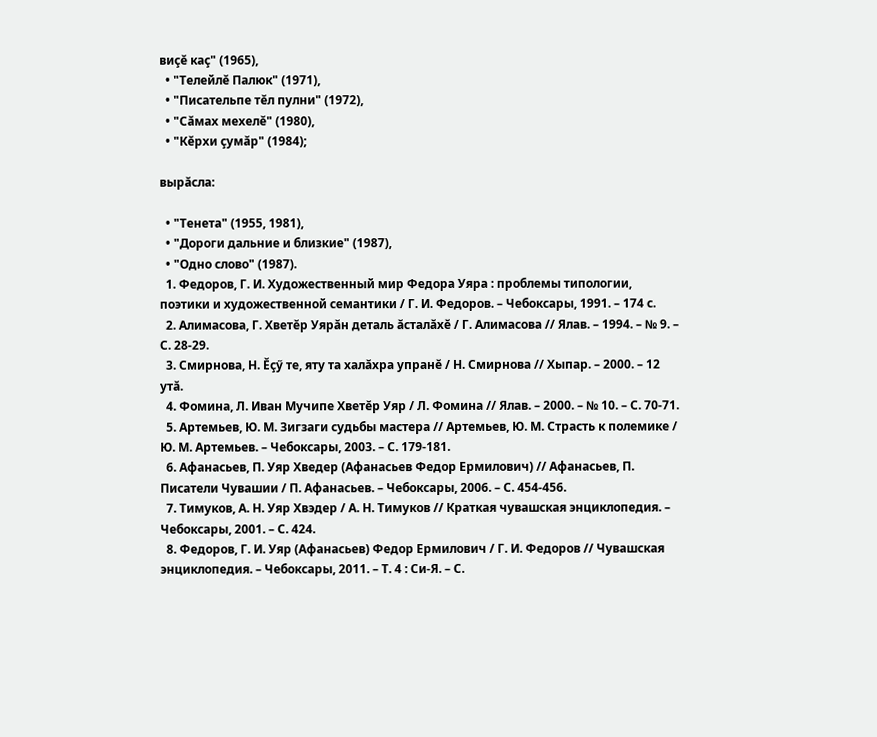виçĕ каç" (1965),
  • "Телейлĕ Палюк" (1971),
  • "Писательпе тĕл пулни" (1972),
  • "Сăмах мехелĕ" (1980),
  • "Кĕрхи çумăр" (1984);

вырăсла:

  • "Тенета" (1955, 1981),
  • "Дороги дальние и близкие" (1987),
  • "Одно слово" (1987).
  1. Федоров, Г. И. Художественный мир Федора Уяра : проблемы типологии, поэтики и художественной семантики / Г. И. Федоров. – Чебоксары, 1991. – 174 с.
  2. Алимасова, Г. Хветĕр Уярăн деталь ăсталăхĕ / Г. Алимасова // Ялав. – 1994. – № 9. – С. 28-29.
  3. Смирнова, Н. Ĕçӳ те, яту та халăхра упранĕ / Н. Смирнова // Хыпар. – 2000. – 12 утă.
  4. Фомина, Л. Иван Мучипе Хветĕр Уяр / Л. Фомина // Ялав. – 2000. – № 10. – С. 70-71.
  5. Артемьев, Ю. М. Зигзаги судьбы мастера // Артемьев, Ю. М. Страсть к полемике / Ю. М. Артемьев. – Чебоксары, 2003. – С. 179-181.
  6. Афанасьев, П. Уяр Хведер (Афанасьев Федор Ермилович) // Афанасьев, П. Писатели Чувашии / П. Афанасьев. – Чебоксары, 2006. – С. 454-456.
  7. Тимуков, А. Н. Уяр Хвэдер / А. Н. Тимуков // Краткая чувашская энциклопедия. – Чебоксары, 2001. – С. 424.
  8. Федоров, Г. И. Уяр (Афанасьев) Федор Ермилович / Г. И. Федоров // Чувашская энциклопедия. – Чебоксары, 2011. – Т. 4 : Си-Я. – С.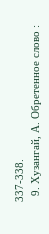337-338.
  9. Хузангай, А. Обретенное слово :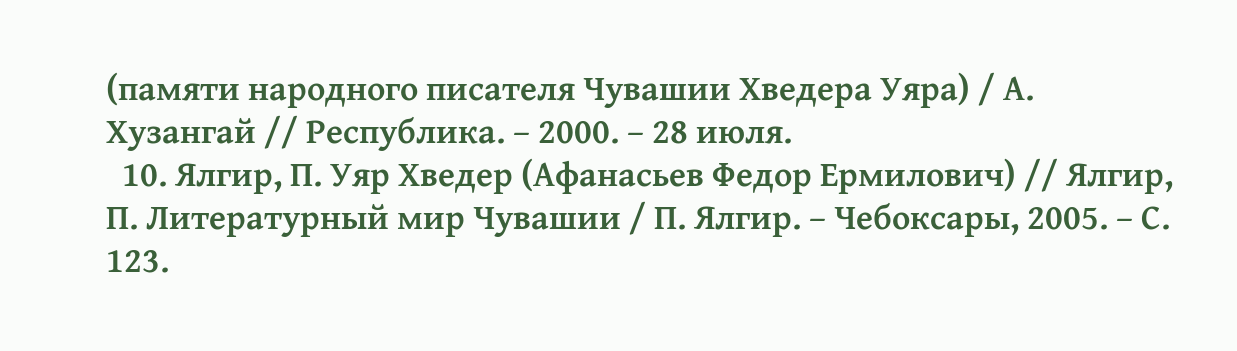(памяти народного писателя Чувашии Хведера Уяра) / А. Хузангай // Республика. – 2000. – 28 июля.
  10. Ялгир, П. Уяр Хведер (Афанасьев Федор Ермилович) // Ялгир, П. Литературный мир Чувашии / П. Ялгир. – Чебоксары, 2005. – С. 123.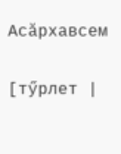Асăрхавсем

[тӳрлет |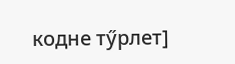кодне тӳрлет]